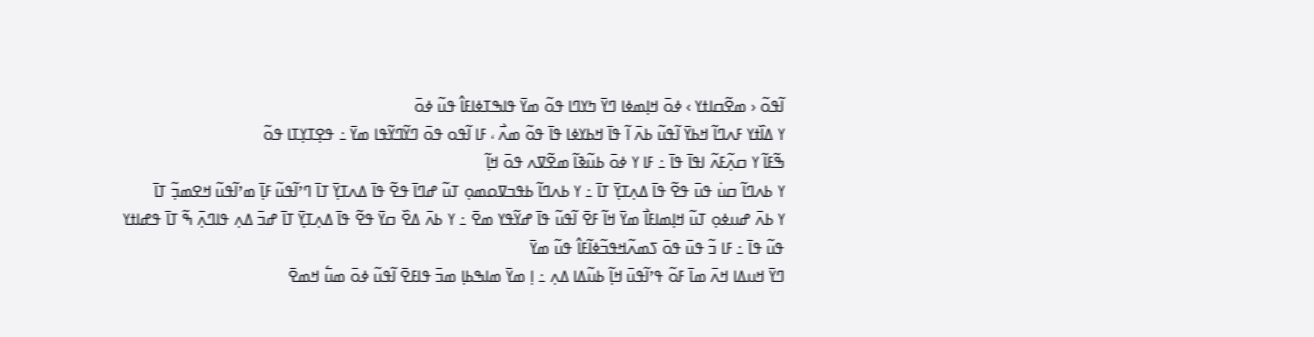ߊ߬ߟߋ߬ ‹ ߘߐ߬ߛߊߙߌ › ߦߋ߫ ߞߊ߲ߘߦߊ ߣߌ߫ ߤߌߣߊ ߟߋ߬ ߘߌ߫ ߟߊߒߠߦߊߓߊ߮ ߟߎ߬ ߦߋ߫
ߌ ߡߊ߰ߙߌ ߓߍߣߊ߬ ߞߕߌ߫ ߊ߬ߟߎ߬ ߕߍ߫ ߊ߬ ߟߊ߫ ߞߕߌߦߊ ߟߊ߫ ߟߋ߬ ߘߍ߯ ، ߓߊ ߊ߬ߟߋ ߟߋ߫ ߣߌ߬ߣߌ߬ߟߊ ߘߌ߫ ߸ ߟߐ߲ߠߌ߲ߠߊ ߟߋ߬
ߒ߬ߓߊ߬ ߌ ߛߍ߲߬ߓߍ߬ ߊߟߊ߫ ߟߊ߫ ߸ ߓߊ ߌ ߦߋ߫ ߕߎ߬ߢߊ߬ ߘߐ߬ߜߍ ߟߋ߫ ߞߊ߲߬
ߌ ߕߍߣߊ߬ ߛߎ߭ ߟߎ߫ ߟߐ߬ ߟߊ߫ ߡߍ߲ߠߌ߲߫ ߠߊ߫ ߸ ߌ ߕߍߣߊ߬ ߕߟߏߜߋߘߋ߲ ߠߎ߬ ߝߣߊ߫ ߟߐ߬ ߟߊ߫ ߡߍߠߌ߲߫ ߠߊ߫ ߣߴߊ߬ߟߎ߬ ߓߊ߲߫ ߘߴߊ߬ߟߎ߬ ߞߐߘߏ߲߬ ߠߊ߫
ߌ ߕߍ߫ ߝߎߦߋ߲ ߠߎ߬ ߞߊ߲ߘߊߓߊ߯ ߘߌ߫ ߞߊ߬ ߓߐ߫ ߊ߬ߟߎ߬ ߟߊ߫ ߝߌ߬ߟߌ ߘߐ߫ ߸ ߌ ߕߍ߫ ߡߐ߰ ߛߌ߫ ߟߐ߬ ߟߊ߫ ߡߍ߲ߠߌ߲߫ ߠߊ߫ ߝߏ߫ ߡߍ߲ ߟߊߣߍ߲߫ ߒ߬ ߠߊ߫ ߟߝߊߙߌ ߟߎ߬ ߟߊ߫ ߸ ߓߊ ߏ߬ ߟߎ߫ ߟߋ߫ ߖߘߍ߬ߞߟߏ߬ߦߊ߬ߓߊ߮ ߟߎ߬ ߘߌ߫
ߣߌ߫ ߞߎߡߊ ߞߍ߫ ߘߊ߫ ߓߋ߬ ߟߴߊ߬ߟߎ߫ ߞߊ߲߬ ߕߎ߬ߡߊ ߡߍ߲ ߸ ߊ߲ ߘߌ߫ ߘߊߒߕߊ߲ ߘߏ߫ ߟߊߓߐ߫ ߊ߬ߟߎ߬ ߦߋ߫ ߘߎ߱ ߞߘߐ߫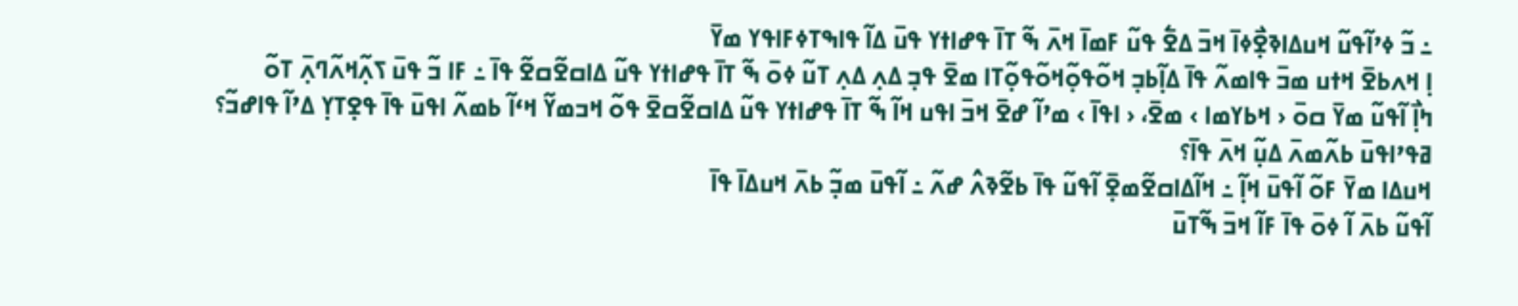߸ ߏ߬ ߦߴߊ߬ߟߎ߬ ߞߎߡߊߢߐ߲߯ߦߊ߫ ߞߏ߫ ߡߐ߱ ߟߎ߬ ߓߘߊ߫ ߞߍ߫ ߒ߬ ߠߊ߫ ߟߝߊߙߌ ߟߎ߫ ߡߊ߬ ߟߊߒߠߦߓߊߟߌ ߘߌ߫
ߊ߲ ߞߍߕߐ߫ ߞߙߎ ߘߏ߫ ߟߊߘߍ߬ ߟߊ߫ ߡߊ߲߬ߕߏ߲ ߞߋ߬ߟߋ߲߬ߞߋ߬ߟߋ߲߬ߠߊ ߘߐ߫ ߟߏ߲ ߡߍ߲ ߡߍ߲ ߠߎ߬ ߦߋ߫ ߒ߬ ߠߊ߫ ߟߝߊߙߌ ߟߎ߬ ߡߊߛߐ߬ߛߐ߬ ߟߊ߫ ߸ ߓߊ ߏ߬ ߟߎ߫ ߖߍ߲߬ߞߍ߬ߣߍ߲߫ ߠߋ߬
ߤߊ߲߯ ߊ߬ߟߎ߬ ߘߌ߫ ߛߋ߫ ‹ ߞߕߌߘߊ › ߘߐ߫، ‹ ߊߟߊ߫ › ߘߴߊ߬ ߝߐ߫ ߞߏ߫ ߊߟߎ ߞߊ߬ ߒ߬ ߠߊ߫ ߟߝߊߙߌ ߟߎ߬ ߡߊߛߐ߬ߛߐ߫ ߟߋ߬ ߞߏߘߌ߬ ߞߵߊ߬ ߕߘߍ߬ ߊߟߎ߫ ߟߊ߫ ߟߐ߲ߠߌ߲ ߡߴߊ߬ ߟߊߝߏ߬؟ ߥߟߴߊߟߎ߫ ߕߍ߬ߘߍ߫ ߡߎ߲߬ ߞߍ߫ ߟߊ߫؟
ߞߎߡߊ ߘߌ߫ ߓߋ߬ ߊ߬ߟߎ߫ ߞߊ߲߬ ߸ ߞߊ߬ߡߊߛߐ߬ߘߐ߲߫ ߊ߬ߟߎ߬ ߟߊ߫ ߕߐ߬ߢߍ߮ ߝߍ߬ ߸ ߊ߬ߟߎ߫ ߘߏ߲߬ ߕߍ߫ ߞߎߡߊ߫ ߟߊ߫
ߊ߬ߟߎ߬ ߕߍ߫ ߊ߬ ߦߋ߫ ߟߊ߫ ߓߊ߬ ߞߏ߫ ߒ߬ߠߎ߫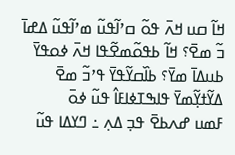ߞߊ߬ ߛߎ ߞߍ߫ ߟߋ߬ ߛߴߊ߬ߟߎ߬ ߘߴߊ߬ߟߎ߬ ߡߝߊ߫ ߏ߬ ߘߐ߫؟ ߞߊ߬ ߕߟߋ߬ߘߐ߬ߟߊ ߞߍ߫ ߦߋߟߌ߫ ߕߎߡߊ߫ ߘߌ߫؟ ߕߊ߰ߛߌ߬ߟߌ߫ ߟߴߏ߬ ߘߐ߫ ߡߌ߬ߙߌ߲߬ߘߌ߫ ߟߊߒߠߦߊߓߊ߮ ߟߎ߬ ߦߋ߫
ߓߘߎ ߝߍߕߐ߫ ߟߏ߲ ߡߍ߲ ߸ ߣߌߡߊ ߟߎ߬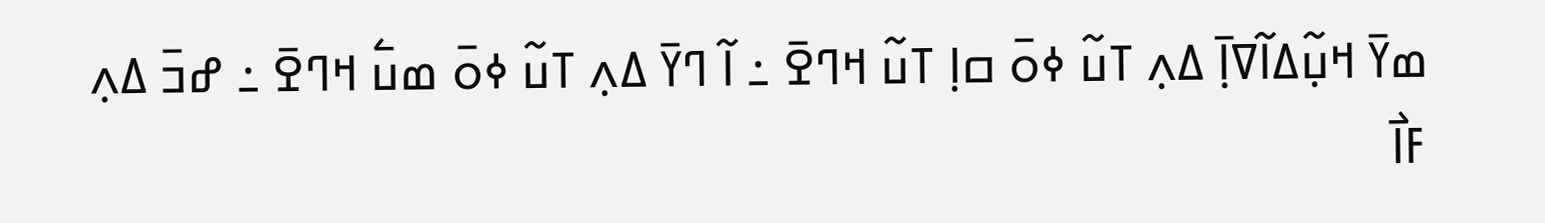ߘߌ߫ ߞߎ߲߬ߡߊ߬ߜߊ߲߫ ߡߍ߲ ߠߎ߬ ߦߋ߫ ߛߊ߲ ߠߎ߬ ߞߣߐ߫ ߸ ߊ߬ ߣߌ߫ ߡߍ߲ ߠߎ߬ ߦߋ߫ ߘߎ߱ ߞߣߐ߫ ߸ ߝߏ߫ ߡߍ߲ ߓߊ߯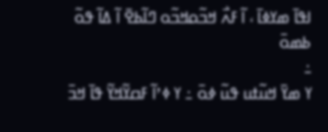ߊߟߊ߫ ߘߌߦߊ߫ ، ߊ߬ ߓߍ߯ ߞߏ߬ߋߞߏ߬ߋ ߣߊ߬ߕߐ߫ ߊ߬ ߡߊ߬ ߟߋ߬ ߕߘߋ߫
߸
ߌ ߘߌ߫ ߞߎ߬ߙߎ ߟߎ߬ ߦߋ߫ ߸ ߌ ߦߴߊ߬ ߓߛߌ߬ߞߌ߬ ߟߊ߫ ߞߏ߫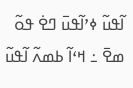ߊ߬ߟߎ߬ ߦߴߊ߬ߟߎ߫ ߣߐ߭ ߟߋ߬ ߘߐ߫ ߸ ߞߵߊ߬ ߕߘߍ߬ ߊ߬ߟߎ߬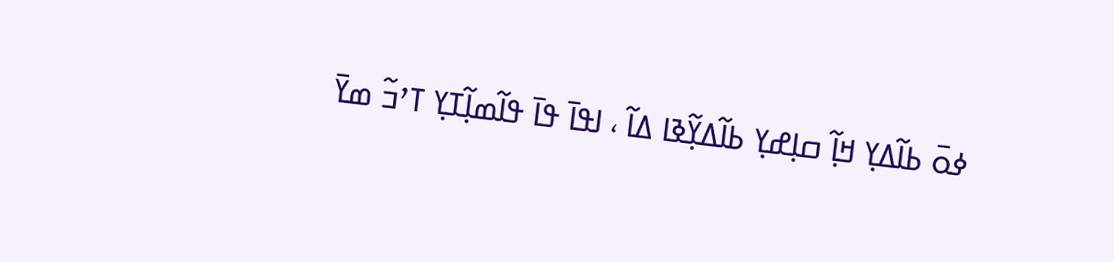ߦߋ߫ ߕߊ߬ߡߌ߲ ߞߊ߲߬ ߛߊ߲ߝߌ߲ ߕߊ߬ߡߌ߲߬ߢߊ ߡߊ߬ ، ߊߟߊ߫ ߟߊ߫ ߟߊ߬ߘߊ߲߬ߠߌ߲ ߠߴߏ߬ ߘߌ߫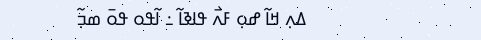ߡߍ߲ ߞߊ߬ ߝߋ߲ ߓߍ߯ ߟߊߢߊ߬ ߸ ߊ߬ߟߋ ߟߋ߫ ߘߏ߲߬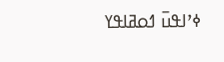ߦߴߊߟߎ߫ ߗߋߥߊߟߌ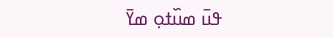ߟߎ߫ ߘߎ߰ߙߋ߲ ߘߌ߫